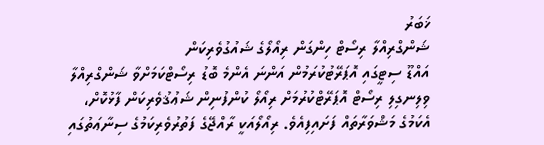ޚަބަރު
ޝަންގްރިއްލާ ރިސޯޓް ހިންގަން ރިއޯލޯގެ ޝައުގުވެރިކަން
އައްޑޫ ސިޓީގައި އޮޕަރޭޓުކުރަމުން އަންނަ އެންމެ ބޮޑު ރިސޯޓްކަމަށްވާ ޝަންގްރިއްލާ ވިލިނގިލި ރިސޯޓް އޮޕަރޭޓްކުރުމަށް ރިއޯލޯ ކުންފުނިން ޝަޢުޤުވެރިކަން ފާޅުކޮށް، އެކަމުގެ މަޝްވަރާތައް ފަށައިފިއެވެ. ރިއޯލޯއަކީ ރާއްޖޭގެ ފަތުރުވެރިކަމުގެ ސިނާޢަތުގައި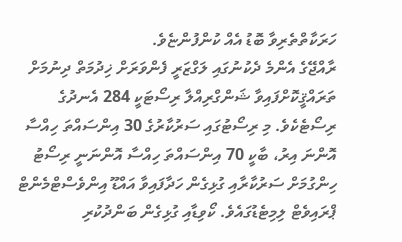ހަރަކާތްތެރިވާ ބޮޑު އެއް ކުންފުންޏެވެ.
ރާއްޖޭގެ އެންމެ ދެކުނުގައި ލަގްޒަރީ ފެންވަރަށް ޚިދުމަތް ދިނުމަށް ތަރައްޤީކޮށްފައިވާ ޝަންގްރިއްލާ ރިސޯޓަކީ 284 އެނދުގެ ރިސޯޓެކެވެ. މި ރިސޯޓުގައި ސަރުކާރުގެ 30 އިންސައްތަ ހިއްސާ އޮންނަ އިރު، ބާކީ 70 އިންސައްތަ ހިއްސާ އޮންނަނީ ރިސޯޓު ހިންގުމަށް ސަރުކާރާއި ގުޅިގެން ހަދާފައިވާ އައްޑޫ އިންވެސްޓްމެންޓް ޕްރައިވެޓް ލިމިޓެޑުގައެވެ. ކޯވިޑާއި ގުޅިގެން ބަންދުކުރި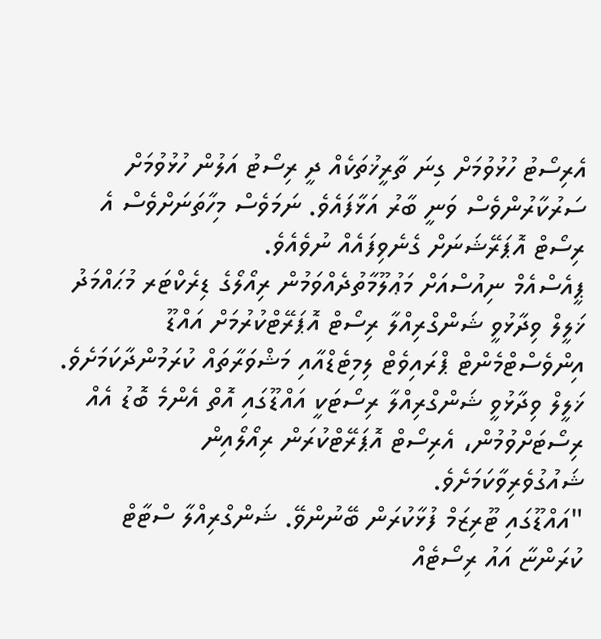އެރިސޯޓު ހުޅުވުމަށް ގިނަ ތާރީޚުތަކެއް ދީ ރިސޯޓު އަލުން ހުޅުވުމަށް ސަރުކާރުންވެސް ވަނީ ބާރު އަޅާފައެވެ. ނަމަވެސް މިހާތަނަށްވެސް އެ ރިސޯޓް އޮޕަރޭޝަނަށް ގެނެވިފައެއް ނުވެއެވެ.
ޕީއެސްއެމް ނިއުސްއަށް މަޢުލޫމާތުދެއްވަމުން ރިއޯލޯގެ ޑިރެކްޓަރ މުޙައްމަދު ޚަލީލް ވިދާޅުވީ ޝަންގްރިއްލާ ރިސޯޓް އޮޕަރޭޓްކުރުމަށް އައްޑޫ އިންވެސްޓްމެންޓް ޕްރައިވެޓް ލިމިޓެޑްއާއި މަޝްވަރާތައް ކުރަމުންދާކަމަށެވެ. ޚަލީލް ވިދާޅުވީ ޝަންގްރިއްލާ ރިސޯޓަކީ އައްޑޫގައި އޮތް އެންމެ ބޮޑު އެއް ރިސޯޓަށްވުމުން، އެރިސޯޓް އޮޕަރޭޓްކުރަން ރިއޯލޯއިން ޝައުގުވެރިވާކަމަށެވެ.
"އައްޑޫގައި ޓޫރިޒަމް ފުޅާކުރަން ބޭނުންވޭ. ޝަންގްރިއްލާ ސްޓާޓް ކުރަންޏާ އައު ރިސޯޓެއް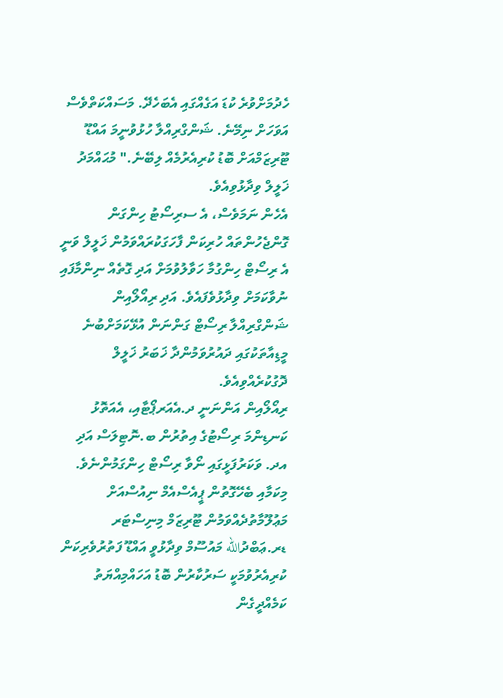ހެދުމަށްވުރެ ކުޑަ އަގެއްގައި އެބަހެދޭ. މަސައްކަތްވެސް އަވަހަށް ނިމޭނެ. ޝަންގްރިއްލާ ހުޅުވުނީމަ އައްޑޫ ޓޫރިޒަމްއަށް ބޮޑު ކުރިއެރުމެއް ލިބޭނެ." މުޙައްމަދު ޚަލީލް ވިދާޅުވިއެވެ.
އެހެން ނަމަވެސް، އެ ސރިސޯޓު ހިންގަން ގޮންޖެހުންތައް ހުރިކަން ފާހަގަކުރައްވަމުން ޚަލީލް ވަނީ އެ ރިސޯޓް ހިންގުމާ ހަވާލުވުމަށް އަދި ގޮތެއް ނިންމާފައި ނުވާކަމަށް ވިދާޅުވެފައެވެ. އަދި ރިއޯލޯއިން ޝަންގްރިއްލާ ރިސޯޓް ގަންނަން އުޅޭކަމަށްބުނެ މީޑިއާތަކުގައި ދައުރުވަމުންދާ ޚަބަރު ޚަލީލް ދޮގުކުރެއްވިއެވެ.
ރިއޯލޯއިން އަންނަނީ ދ.އެއަރޕޯޓާއި، އެއަތޮޅު ކަނޑިންމަ ރިސޯޓުގެ އިތުރުން ބ.ނޮޓިލަސް އަދި އދ. ވަކަރުފަޅީގައި ނޯވާ ރިސޯޓް ހިންގަމުންނެވެ.
މިކަމާއި ބެހޭގޮތުން ޕީއެސްއެމް ނިއުސްއަށް މަޢުލޫމާތުދެއްވަމުން ޓޫރިޒަމް މިނިސްޓަރ ޑރ.ޢަބްދުالله މައުސޫމް ވިދާޅުވީ އައްޑޫ ފަތުރުވެރިކަން ކުރިއެރުވުމަކީ ސަރުކާރުން ބޮޑު އަހައްމިއްޔަތު ކަމެއްދީގެން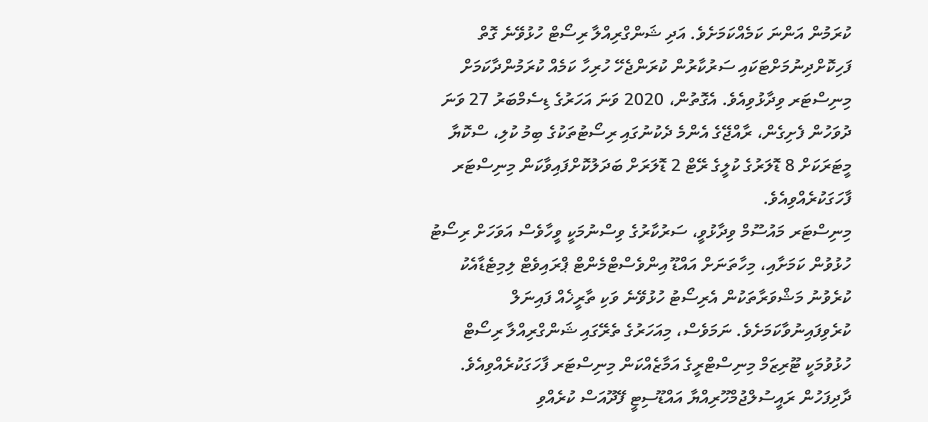ކުރަމުން އަންނަ ކަމެއްކަމަށެވެ. އަދި ޝަންގްރިއްލާ ރިސޯޓް ހުޅުވޭނެ ގޮތް ފަހިކޮށްދިނުމަށްޓަކައި ސަރުކާރުން ކުރަންޖެހޭ ހުރިހާ ކަމެއް ކުރަމުންދާކަމަށް މިނިސްޓަރ ވިދާޅުވިއެވެ. އެގޮތުން، 2020 ވަނަ އަހަރުގެ ޑިސެމްބަރު 27 ވަނަ ދުވަހުން ފެށިގެން، ރާއްޖޭގެ އެންމެ ދެކުނުގައި ރިސޯޓުތަކުގެ ބިމު ކުލި، ސްކޮޔާ މީޓަރަކަށް 8 ޑޮލަރުގެ ކުލީގެ ރޭޓް 2 ޑޮލަރަށް ބަދަލުކޮށްފައިވާކަން މިނިސްޓަރ ފާހަގަކުރެއްވިއެވެ.
މިނިސްޓަރ މައުސޫމް ވިދާޅުވީ، ސަރުކާރުގެ ވިސްނުމަކީ ވީހާވެސް އަވަހަށް ރިސޯޓު ހުޅުވުން ކަމަށާއި، މިހާތަނަށް އައްޑޫ އިންވެސްޓްމެންޓް ޕްރައިވެޓް ލިމިޓެޑާއެކު ކުރެވުނު މަޝްވަރާތަކުން އެރިސޯޓު ހުޅުވޭނެ ވަކި ތާރީޚެއް ފައިނަލް ކުރެވިފައިނުވާކަމަށެވެ. ނަމަވެސް، މިއަހަރުގެ ތެރޭގައި ޝަންގްރިއްލާ ރިސޯޓް ހުޅުވުމަކީ ޓޫރިޒަމް މިނިސްޓްރީގެ އަމާޒެއްކަން މިނިސްޓަރ ފާހަގަކުރެއްވިއެވެ.
ދާދިފަހުން ރައީސުލްޖުމްހޫރިއްޔާ އައްޑޫސިޓީ ފޭދޫއަސް ކުރެއްވި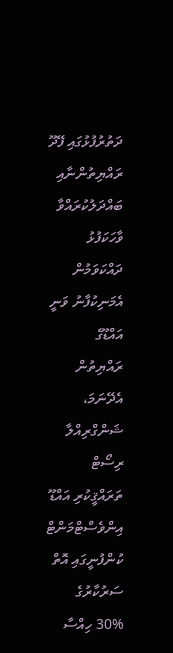ދަތުރުފުޅުގައި ފޭދޫ ރައްޔިތުންނާއި ބައްދަލުކުރައްވާ ވާހަކަފުޅު ދައްކަވަމުން އެމަނިކުފާނު ވަނީ އައްޑޫގެ ރައްޔިތުން އެދޭނަމަ، ޝަންގްރިއްލާ ރިސޯޓް ތަރައްޤީކުރި އައްޑޫ އިންވެސްޓްމަންޓް ކުންފުނީގައި އޮތް ސަރުކާރުގެ %30 ހިއްސާ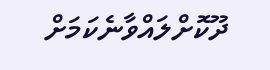ދޫކޮށްލައްވާނެކަމަށް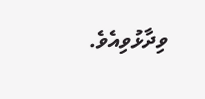ވިދާޅުވިއެވެ.